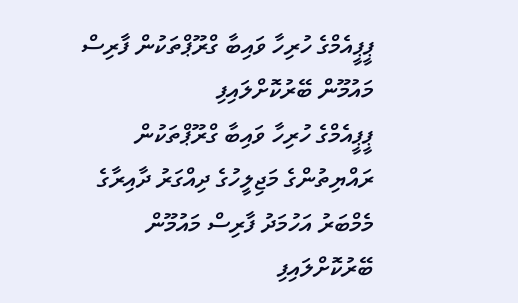ޕީޕީއެމްގެ ހުރިހާ ވައިބާ ގްރޫޕްތަކުން ފާރިސް މައުމޫން ބޭރުކޮށްލައިފި
ޕީޕީއެމްގެ ހުރިހާ ވައިބާ ގްރޫޕްތަކުން ރައްޔިތުންގެ މަޖިލީހުގެ ދިއްގަރު ދާއިރާގެ މެމްބަރު އަހުމަދު ފާރިސް މައުމޫން ބޭރުކޮށްލައިފި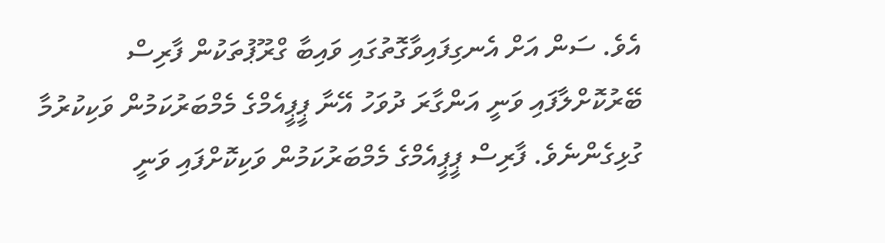އެވެ. ސަން އަށް އެނގިފައިވާގޮތުގައި ވައިބާ ގްރޫޕުތަކުން ފާރިސް ބޭރުކޮށްލާފައި ވަނީ އަންގާރަ ދުވަހު އޭނާ ޕީޕީއެމްގެ މެމްބަރުކަމުން ވަކިކުރުމާ ގުޅިގެންނެވެ. ފާރިސް ޕީޕީއެމްގެ މެމްބަރުކަމުން ވަކިކޮށްފައި ވަނީ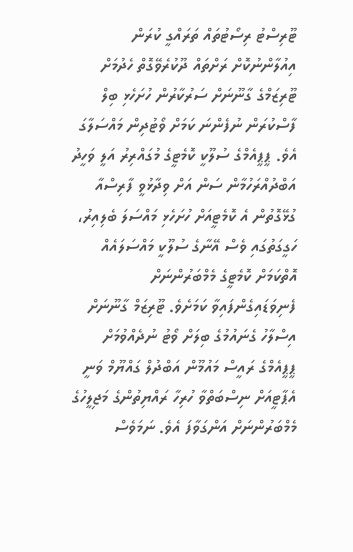ޓޫރިސްޓު ރިސޯޓުތައް ތަރައްގީ ކުރަން އިއުލާންނުކޮށް ރަށްތައް ދޫކުރެވޭގޮތް ހެދުމަށް ޓޫރިޒަމްގެ ގާނޫނަށް ސަރުކާރުން ހުށަހެޅި ބިލް ފާސްކުރަން ނުފެންނަ ކަމަށް ވޯޓުދިން މައްސަލާގަ އެވެ. ޕީޕީއެމްގެ ސުލޫކީ ކޮމެޓީގެ މުގައްރިރު އަލީ ވަހީދު އަބްދުއްރަހުމާން ސަން އަށް ވިދާޅުވީ ފާރިސްއާ ގުޅޭގޮތުން އެ ކޮމެޓީއަށް ހުށަހެޅި މައްސަލަ ބެލިއިރު، ހަގީގަތުގައި ވެސް އޭނާގެ ސުލޫކީ މައްސަލައެއް އޮތްކަމަށް ކޮމެޓީގެ މެމްބަރުންނަށް ފެނިވަޑައިގެންފައިވާ ކަމަށެވެ. ޓޫރިޒަމް ގާނޫނަށް އިސްލާހު ގެނައުމުގެ ބިލަށް ވޯޓު ނުދެއްވުމަށް ޕީޕީއެމްގެ ރައީސް މައުމޫން އަބްދުލް ގައްޔޫމް ވަނީ އެޕާޓީއަށް ނިސްބަތްވާ ހުރިހާ ރައްޔިތުންގެ މަޖިލީހުގެ މެމްބަރުންނަށް އަންގަވާފަ އެވެ. ނަމަވެސް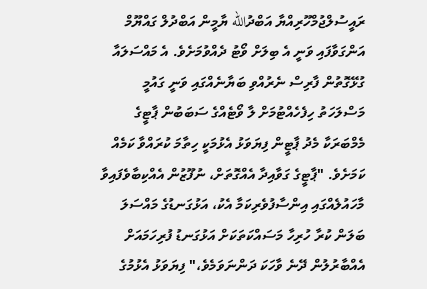ރައީސުލްޖުމްހޫރިއްޔާ އަބްދުالله ޔާމީން އަބްދުލް ގައްޔޫމް އަންގަވާފައި ވަނީ އެ ބިލަށް ވޯޓު ދެއްވުމަށެވެ. އެ މައްސަލައާ ގުޅޭގޮތުން ފާރިސް ނެރުއްވި ބަޔާނެއްގައި ވަނީ ގައުމީ މަސްލަހަތު ހިފެހެއްޓުމަށް ލާ ވޯޓެއްގެ ސަބަބުން ޕާޓީގެ މެމްބަރަކާ މެދު ޕާޓީން ފިޔަވަޅު އެޅުމަކީ ހިތާމަ ކުރައްވާ ކަމެއް ކަމަށެވެ. "ޕާޓީގެ ގަވާއިދާ އެއްގޮތަށް، ނުފޫޒުން އެއްކިބާވެފައިވާ މާހައުލެއްގައި އިންސާފުވެރިކަމާ އެކު، އަޅުގަނޑުގެ މައްސަލަ ބަލަން ކުރާ ހުރިހާ މަސައްކަތަކަށް އަޅުގަނޑު ފުރިހަމައަށް އެއްބާރުލުން ދޭނެ ވާހަކަ ދަންނަވަމެވެ،" ފިޔަވަޅު އެޅުމުގެ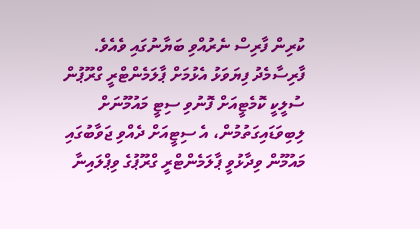ކުރިން ފާރިސް ނެރުއްވި ބަޔާނުގައި ވެއެވެ. ފާރިސާމެދު ފިޔަވަޅު އެޅުމަށް ޕާލަމެންޓްރީ ގްރޫޕުން ސުލީކީ ކޮމެޓީއަށް ފޮނުވި ސިޓީ މައުމޫނަށް ލިބިވަޑައިގަތުމުން، އެ ސިޓީއަށް ދެއްވި ޖަވާބުގައި މައުމޫން ވިދާޅުވީ ޕާލަމެންޓްރީ ގްރޫޕުގެ ވިޕްލައިނާ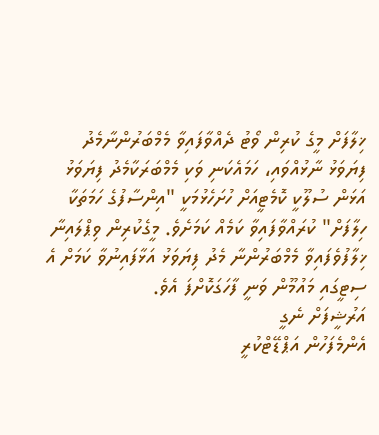ޚިލާފަށް މީގެ ކުރިން ވޯޓު ދެއްވާފައިވާ މެމްބަރުންނާމެދު ފިޔަވަޅު ނާޅުއްވައި، ހަމައެކަނި ވަކި މެމްބަރަކާމެދު ފިޔަވަޅު އަޅަން ސުލޫކީ ކޮމެޓީއަށް ހުށަހެޅުމަކީ "އިންސާފުގެ ހަމަތަކާ ހިލާފަށް" ކުރައްވާފައިވާ ކަމެއް ކަމަށެވެ. މީގެކުރިން ވިޕްލައިނާ ޚިލާފުވެފައިވާ މެމްބަރުންނާ މެދު ފިޔަވަޅު އަޅާފައިނުވާ ކަމަށް އެ ސިޓީގައި މައުމޫން ވަނީ ފާހަގަކޮށްފަ އެވެ.
އަރުޝީފަށް ނެގީ
އެންމެފަހުން އަޕްޑޭޓްކުރީ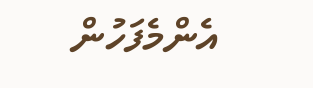އެންމެފަހުން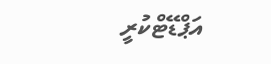އަޕްޑޭޓްކުރީ